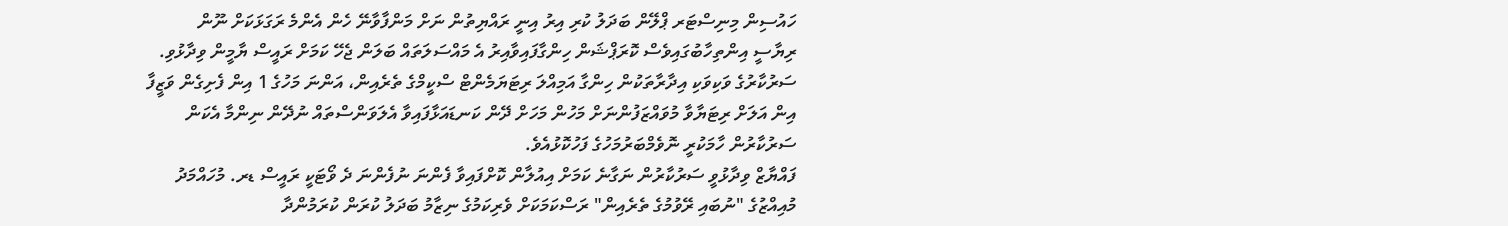ހައުސިން މިނިސްޓަރ ޕްލޭން ބަދަލު ކުރި އިރު އިނީ ރައްޔިތުން ނަށް މަންފާވާނޭ ހެން އެންމެ ރަގަޅަކަށް ނޫން
ރިޔާސީ އިންތިހާބުގައިވެސް ކޮރަޕްޝަން ހިންގާފައިވާއިރު އެ މައްސަލަތައް ބަލަން ޖެހޭ ކަމަށް ރައީސް ޔާމީން ވިދާޅުވި.
ސަރުކާރުގެ ވަކިވަކި އިދާރާތަކުން ހިންގާ އަމިއްލަ ރިޓަޔަމެންޓް ސްކީމްގެ ތެރެއިން، އަންނަ މަހުގެ 1 އިން ފެށިގެން ވަޒީފާ އިން އަލަށް ރިޓަޔާވާ މުވައްޒަފުންނަށް މަހުން މަހަށް ދޭން ކަނޑައަޅާފައިވާ އެލަވަންސްތައް ނުދޭން ނިންމާ އެކަން ސަރުކާރުން ހާމަކުރީ ނޮވެމްބަރުމަހުގެ ފަހުކޮޅުއެވެ.
ފައްޔާޒް ވިދާޅުވީ ސަރުކާރުން ނަގާނެ ކަމަށް އިއުލާން ކޮށްފައިވާ ފެންނަ ނުފެންނަ ދެ ވޯޓަކީ ރައީސް ޑރ. މުހައްމަދު މުއިއްޒުގެ "ނުބައި ރޭވުމުގެ ތެރެއިން" ރަސްކަމަކަށް ވެރިކަމުގެ ނިޒާމު ބަދަލު ކުރަން ކުރަމުންދާ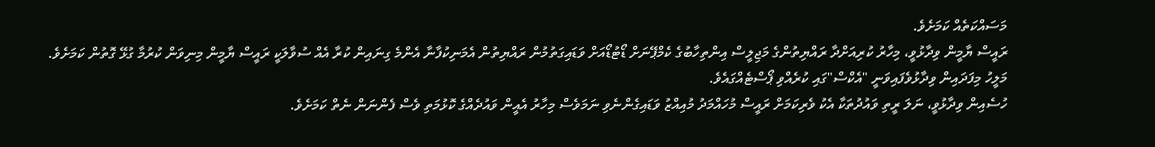މަސައްކަތެއް ކަމަށެވެ.
ރައީސް ޔާމީން ވިދާޅުވީ، މިހާރު ކުރިއަށްދާ ރައްޔިތުންގެ މަޖިލީސް އިންތިހާބުގެ ކެމްޕޭނަށް ޑޯޓުޑޯއަށް ވަޑައިގަތުމުން ރައްޔިތުން އެމަނިކުފާނާ އެންމެ ގިނައިން ކުރާ އެއް ސުވާލަކީ ރައީސް ޔާމީން މިނިވަން ކުރުމާ ގުޅޭ ގޮތުން ކަމަށެވެ.
މަލީހު މިފަދައިން ވިދާޅުވެފައިވަނީ "އެކްސް"ގައި ކުރެއްވި ޕޯސްޓެއްގައެވެ.
ހުސެއިން ވިދާޅުވީ، ނަލަ ރީތި ވައުދުތަކާ އެކު ވެރިކަމަށް ރައީސް މުހައްމަދު މުއިއްޒު ވަޑައިގެންނެވި ނަމަވެސް މިހާރު އެއީން ވައުދެއްގެ ކޮޅުމަތި ވެސް ފެންނަން ނެތް ކަމަށެވެ.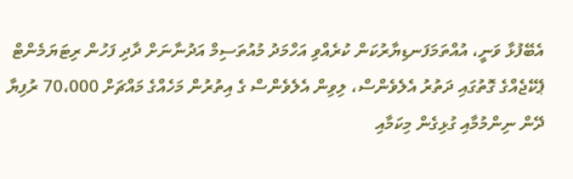އެބޭފުޅާ ވަނީ، އުއްތަމަފަނޑިޔާރުކަން ކުރެއްވި އަހްމަދު މުއުތަސިމް އަދުނާނަށް ދާދި ފަހުން ރިޓަޔަމެންޓް ޕެކޭޖެއްގެ ގޮތުގައި ދަތުރު އެލެވެންސް، ލިވިން އެލެވެންސް ގެ އިތުރުން މަހެއްގެ މައްޗަށް 70،000 ރުފިޔާ ދޭން ނިންމުމާއި ގުޅިގެން މިކަމާއި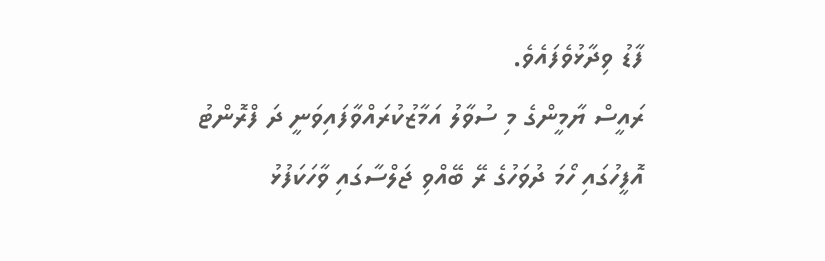ފާޑު ވިދާޅުވެފައެވެ.
ރައީސް ޔާމީންގެ މި ސުވާލު އަމާޒުކުރައްވާފައިވަނީ ދަ ފްރޮންޓު އޮފީހުގައި ހޯމަ ދުވަހުގެ ރޭ ބޭއްވި ޖަލްސާގައި ވާހަކަފުޅު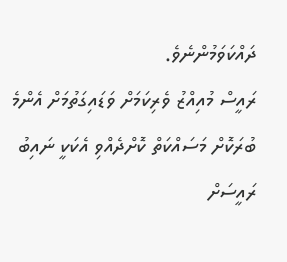ދައްކަވަމުންނެވެ.
ރައީސް މުއިއްޒު ވެރިކަމަށް ވަޑައިގަތުމަށް އެންމެ ބުރަކޮށް މަސައްކަތް ކޮށްދެއްވި އެކަކީ ނައިބު ރައީސަށް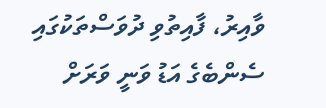ވާއިރު، ފާއިތުވި ދުވަސްތަކުގައި ސެންބެގެ އަޑު ވަނީ ވަރަށް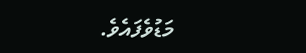މަޑުވެފައެވެ.